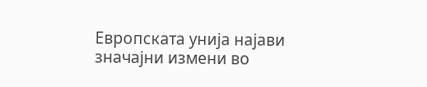Европската унија најави значајни измени во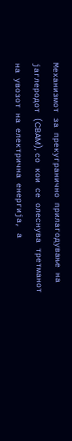Механизмот за прекугранично прилагодување на јаглеродот (CBAM), со кои се олеснува третманот на увозот на електрична енергија, а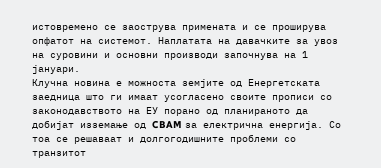истовремено се заострува примената и се проширува опфатот на системот. Наплатата на давачките за увоз на суровини и основни производи започнува на 1 јануари.
Клучна новина е можноста земјите од Енергетската заедница што ги имаат усогласено своите прописи со законодавството на ЕУ порано од планираното да добијат изземање од CBAM за електрична енергија. Со тоа се решаваат и долгогодишните проблеми со транзитот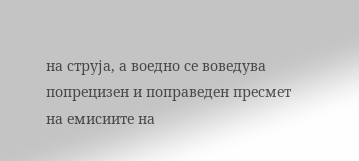на струја, а воедно се воведува попрецизен и поправеден пресмет на емисиите на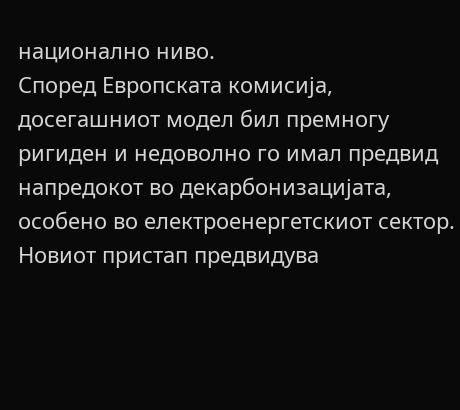национално ниво.
Според Европската комисија, досегашниот модел бил премногу ригиден и недоволно го имал предвид напредокот во декарбонизацијата, особено во електроенергетскиот сектор. Новиот пристап предвидува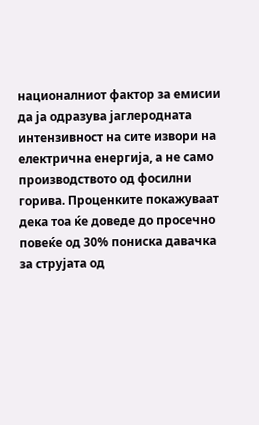националниот фактор за емисии да ја одразува јаглеродната интензивност на сите извори на електрична енергија, а не само производството од фосилни горива. Проценките покажуваат дека тоа ќе доведе до просечно повеќе од 30% пониска давачка за струјата од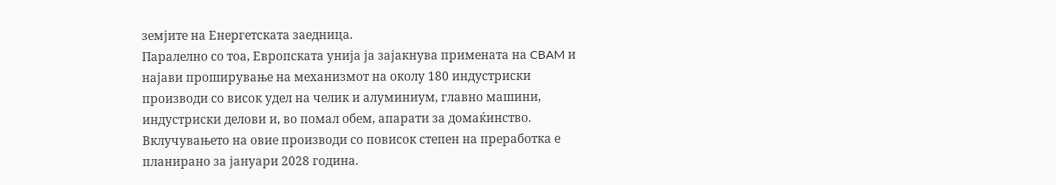земјите на Енергетската заедница.
Паралелно со тоа, Европската унија ја зајакнува примената на CBAM и најави проширување на механизмот на околу 180 индустриски производи со висок удел на челик и алуминиум, главно машини, индустриски делови и, во помал обем, апарати за домаќинство. Вклучувањето на овие производи со повисок степен на преработка е планирано за јануари 2028 година.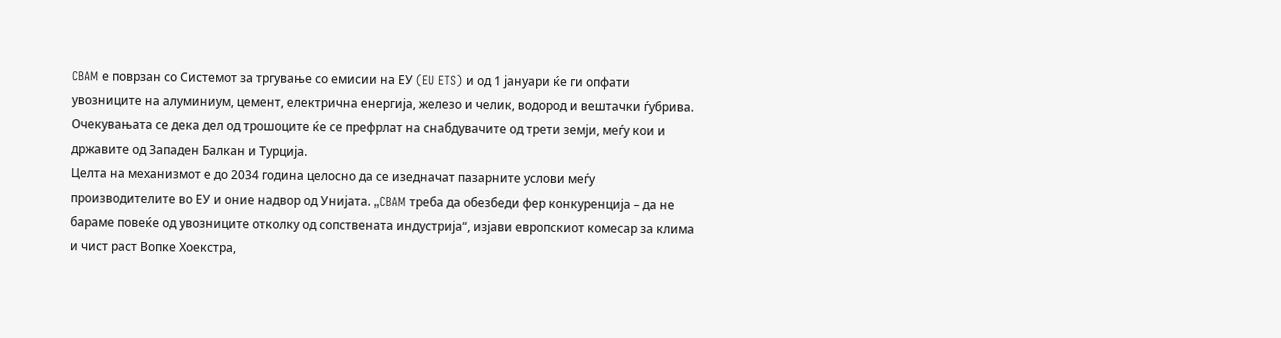CBAM е поврзан со Системот за тргување со емисии на ЕУ (EU ETS) и од 1 јануари ќе ги опфати увозниците на алуминиум, цемент, електрична енергија, железо и челик, водород и вештачки ѓубрива. Очекувањата се дека дел од трошоците ќе се префрлат на снабдувачите од трети земји, меѓу кои и државите од Западен Балкан и Турција.
Целта на механизмот е до 2034 година целосно да се изедначат пазарните услови меѓу производителите во ЕУ и оние надвор од Унијата. „CBAM треба да обезбеди фер конкуренција – да не бараме повеќе од увозниците отколку од сопствената индустрија“, изјави европскиот комесар за клима и чист раст Вопке Хоекстра,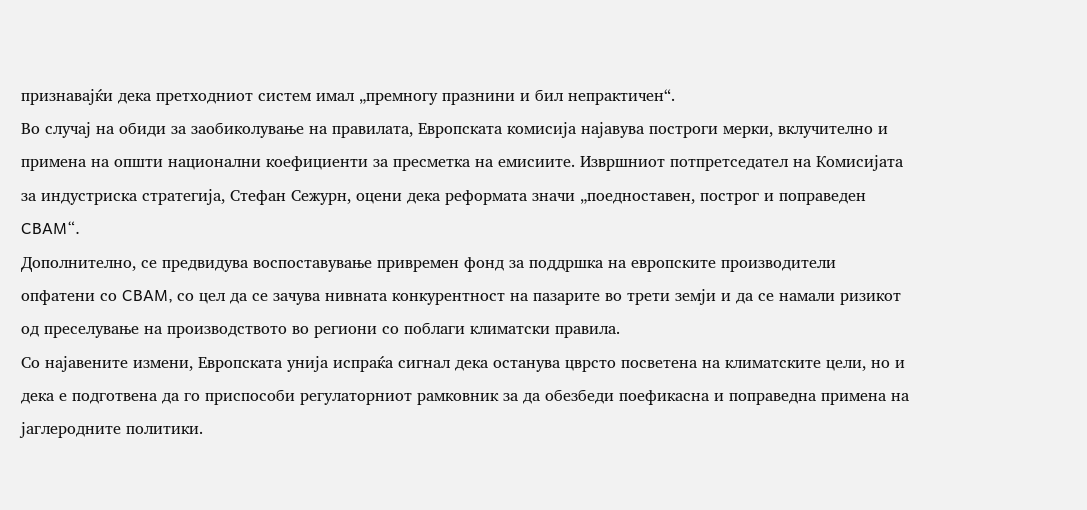признавајќи дека претходниот систем имал „премногу празнини и бил непрактичен“.
Во случај на обиди за заобиколување на правилата, Европската комисија најавува построги мерки, вклучително и примена на општи национални коефициенти за пресметка на емисиите. Извршниот потпретседател на Комисијата за индустриска стратегија, Стефан Сежурн, оцени дека реформата значи „поедноставен, построг и поправеден CBAM“.
Дополнително, се предвидува воспоставување привремен фонд за поддршка на европските производители опфатени со CBAM, со цел да се зачува нивната конкурентност на пазарите во трети земји и да се намали ризикот од преселување на производството во региони со поблаги климатски правила.
Со најавените измени, Европската унија испраќа сигнал дека останува цврсто посветена на климатските цели, но и дека е подготвена да го приспособи регулаторниот рамковник за да обезбеди поефикасна и поправедна примена на јаглеродните политики.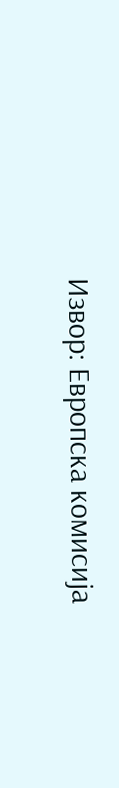Извор: Европска комисија